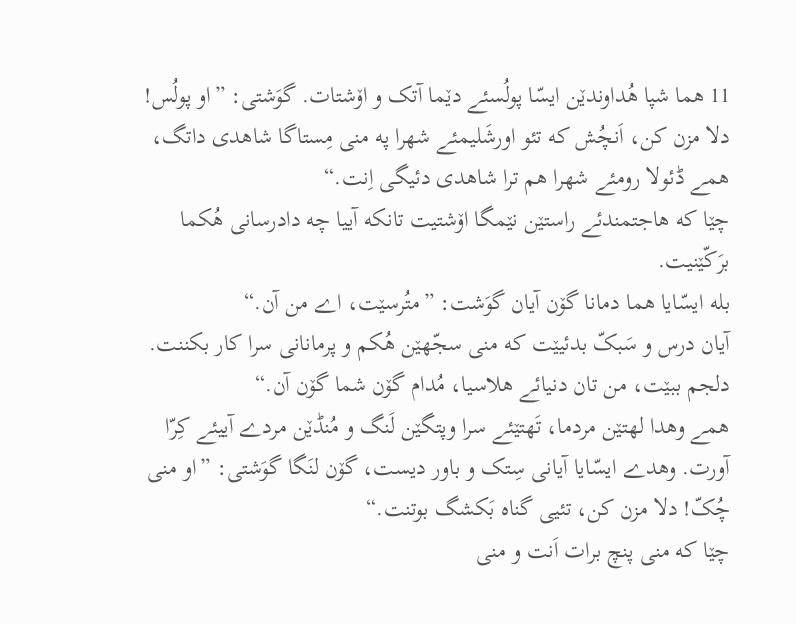11 هما شپا هُداوندێن ایسّا پولُسئے دێما آتک و اۆشتات. گوَشتی: ”او پولُس! دلا مزن کن، اَنچُش که تئو اورشَلیمئے شهرا په منی مِستاگا شاهدی داتگ، همے ڈئولا رومئے شهرا هم ترا شاهدی دئیگی اِنت.“
چێا که هاجتمندئے راستێن نێمگا اۆشتیت تانکه آییا چه دادرسانی هُکما برَکّێنیت.
بله ایسّایا هما دمانا گۆن آیان گوَشت: ”متُرسێت، اے من آن.“
آیان درس و سَبکّ بدئیێت که منی سجّهێن هُکم و پرمانانی سرا کار بکننت. دلجم ببێت، من تان دنیائے هلاسیا، مُدام گۆن شما گۆن آن.“
همے وهدا لهتێن مردما، تَهتێئے سرا وپتگێن لَنگ و مُنڈێن مردے آییئے کِرّا آورت. وهدے ایسّایا آیانی سِتک و باور دیست، گۆن لنَگا گوَشتی: ”او منی چُکّ! دلا مزن کن، تئیی گناه بَکشگ بوتنت.“
چێا که منی پنچ برات اَنت و منی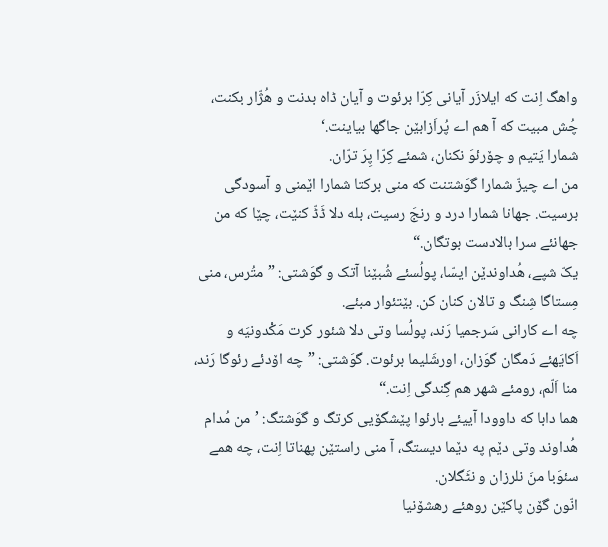واهگ اِنت که ایلازَر آیانی کِرّا برئوت و آیان ڈاه بدنت و هُژّار بکنت، چُش مبیت که آ هم اے پُراَزابێن جاگها بیاینت.‘
شمارا یَتیم و چۆرئوَ نکنان، شمئے کِرّا پِرَ ترّان.
من اے چیزّ شمارا گوَشتنت که منی برکتا شمارا اێمنی و آسودگی برسیت. جهانا شمارا درد و رنجَ رسیت، بله دلا ڈَڈّ کنێت، چێا که من جهانئے سرا بالادست بوتگان.“
یکّ شپے، هُداوندێن ایسّا، پولُسئے شُبێنا آتک و گوَشتی: ”متُرس، منی مِستاگا شِنگ و تالان کنان کن. بێتئوار مبئے.
چه اے کارانی سَرجمیا رَند، پولُسا وتی دلا شئور کرت مَکْدونیَه و اَکایَهئے دَمگان گوَزان، اورشَلیما برئوت. گوَشتی: ”چه اۆدئے رئوگا رَند، منا اَلّم، رومئے شهر هم گِندگی اِنت.“
هما دابا که داوودا آییئے بارئوا پێشگۆیی کرتگ و گوَشتگ: ’من مُدام هُداوند وتی دێم په دێما دیستگ، آ منی راستێن پهناتا اِنت، چه همے سئوَبا منَ نلرزان و نٹَگلان.
انّون گۆن پاکێن روهئے رهشۆنیا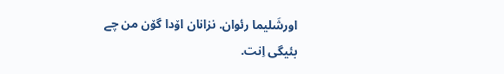اورشَلیما رئوان. نزانان اۆدا گۆن من چے بئیگی اِنت.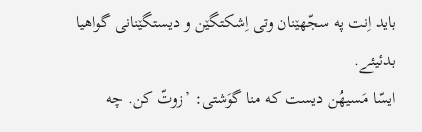باید اِنت په سجّهێنان وتی اِشکتگێن و دیستگێنانی گواهیا بدئیئے.
ایسّا مَسیهُن دیست که منا گوَشتی: ’زوتّ کن. چه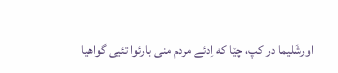اورشَلیما در کپ، چێا که اِدئے مردم منی بارئوا تئیی گواهیا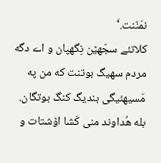نمَنّنت.‘
کلاتئے سجّهێن نِگهپان و اے دگه مردم سهیگ بوتنت که من په مَسیهئیگی بندیگ کنگ بوتگان.
بله هُداوند منی کَشا اۆشتات و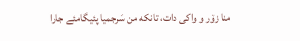منا زۆر و واکی دات، تانکه من سَرجمیا پئیگامئے جارا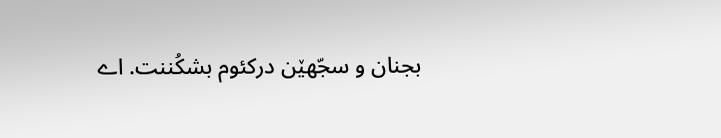بجنان و سجّهێن درکئوم بشکُننت. اے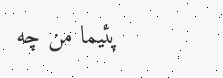پئیما من چه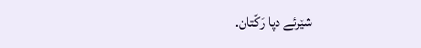شێرئے دپا رَکّتان.